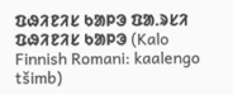ᱯᱷᱤᱱᱤᱥ ᱠᱟᱞᱳ ᱯᱟᱹᱨᱥᱤ
ᱯᱷᱤᱱᱤᱥ ᱠᱟᱞᱳ (Kalo Finnish Romani: kaalengo tšimb)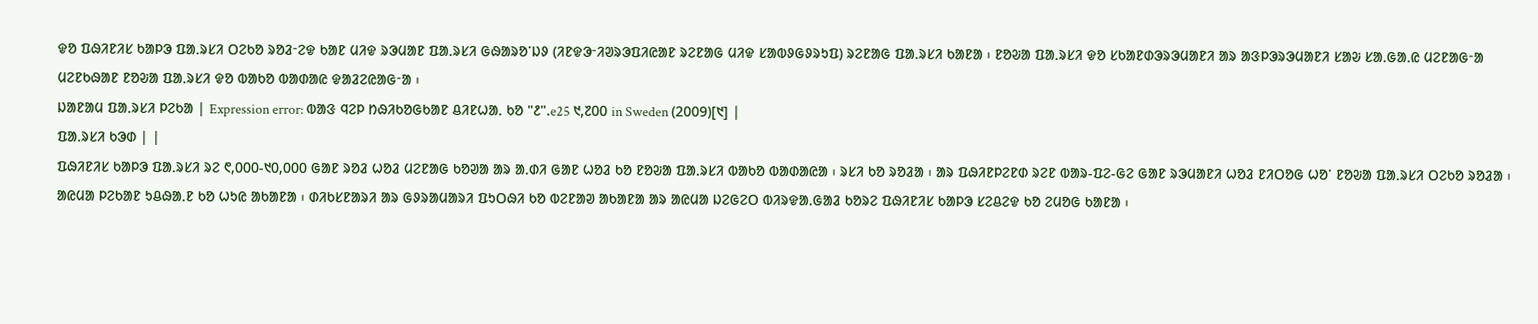ᱫᱚ ᱯᱷᱤᱱᱤᱥ ᱠᱟᱞᱳ ᱯᱟᱹᱨᱥᱤ ᱛᱮᱠᱚ ᱨᱚᱲᱼᱮᱫ ᱠᱟᱱ ᱢᱤᱫ ᱨᱳᱢᱟᱱ ᱯᱟᱹᱨᱥᱤ ᱜᱷᱟᱨᱚᱸᱡᱽ (ᱤᱱᱫᱳᱼᱤᱣᱨᱳᱯᱤᱭᱟᱱ ᱨᱮᱱᱟᱜ ᱢᱤᱫ ᱥᱟᱵᱽᱜᱽᱨᱩᱯ) ᱨᱮᱱᱟᱜ ᱯᱟᱹᱨᱥᱤ ᱠᱟᱱᱟ ᱾ ᱱᱚᱶᱟ ᱯᱟᱹᱨᱥᱤ ᱫᱚ ᱥᱠᱟᱱᱰᱳᱨᱳᱢᱟᱱᱤ ᱟᱨ ᱟᱝᱞᱳᱨᱳᱢᱟᱱᱤ ᱥᱟᱶ ᱥᱟᱹᱜᱟᱹᱭ ᱢᱮᱱᱟᱜᱼᱟ ᱢᱮᱱᱠᱷᱟᱱ ᱱᱚᱶᱟ ᱯᱟᱹᱨᱥᱤ ᱫᱚ ᱵᱟᱠᱚ ᱵᱟᱰᱟᱭ ᱫᱟᱲᱮᱭᱟᱜᱼᱟ ᱾
ᱡᱟᱱᱟᱢ ᱯᱟᱹᱨᱥᱤ ᱞᱮᱠᱟ | Expression error: ᱵᱟᱝ ᱧᱮᱞ ᱴᱷᱤᱠᱚᱜᱠᱟᱱ ᱪᱤᱱᱦᱟᱹ ᱠᱚ "᱒".e25 ᱑,᱗᱐᱐ in Sweden (2009)[᱑] |
ᱯᱟᱹᱨᱥᱤ ᱠᱳᱰ | |
ᱯᱷᱤᱱᱤᱥ ᱠᱟᱞᱳ ᱯᱟᱹᱨᱥᱤ ᱨᱮ ᱖,᱐᱐᱐-᱑᱐,᱐᱐᱐ ᱜᱟᱱ ᱨᱚᱲ ᱦᱚᱲ ᱢᱮᱱᱟᱜ ᱠᱚᱣᱟ ᱟᱨ ᱟᱹᱰᱤ ᱜᱟᱱ ᱦᱚᱲ ᱠᱚ ᱱᱚᱶᱟ ᱯᱟᱹᱨᱥᱤ ᱵᱟᱠᱚ ᱵᱟᱰᱟᱭᱟ ᱾ ᱨᱥᱤ ᱠᱚ ᱨᱚᱲᱟ ᱾ ᱟᱨ ᱯᱷᱤᱱᱞᱮᱱᱰ ᱨᱮᱱ ᱵᱟᱨ-ᱯᱮ-ᱜᱮ ᱜᱟᱱ ᱨᱳᱢᱟᱱᱤ ᱦᱚᱲ ᱱᱤᱛᱚᱜ ᱦᱚᱸ ᱱᱚᱶᱟ ᱯᱟᱹᱨᱥᱤ ᱛᱮᱠᱚ ᱨᱚᱲᱟ ᱾ ᱟᱭᱢᱟ ᱞᱮᱠᱟᱱ ᱩᱪᱷᱟᱹᱱ ᱠᱚ ᱦᱩᱭ ᱟᱠᱟᱱᱟ ᱾ ᱰᱤᱠᱥᱱᱟᱨᱤ ᱟᱨ ᱜᱽᱨᱟᱢᱟᱨᱤ ᱯᱩᱛᱷᱤ ᱠᱚ ᱵᱮᱱᱟᱣ ᱟᱠᱟᱱᱟ ᱟᱨ ᱟᱭᱢᱟ ᱡᱮᱜᱮᱛ ᱵᱤᱨᱫᱟᱹᱜᱟᱲ ᱠᱚᱨᱮ ᱯᱷᱤᱱᱤᱥ ᱠᱟᱞᱳ ᱥᱮᱪᱮᱫ ᱠᱚ ᱮᱢᱚᱜ ᱠᱟᱱᱟ ᱾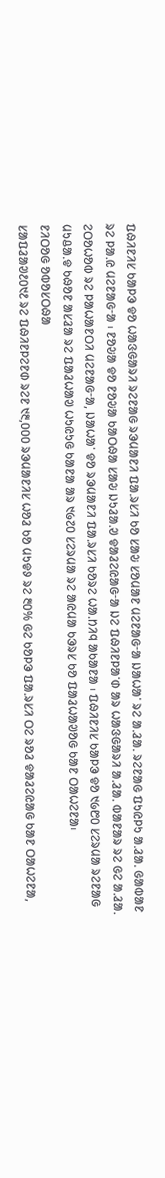ᱯᱷᱤᱱᱤᱥ ᱠᱟᱞᱳ ᱫᱚ ᱦᱟᱝᱜᱟᱨᱤ ᱨᱮᱱᱟᱜ ᱨᱳᱢᱟᱱᱤ ᱯᱟᱹᱨᱥᱤ ᱠᱚ ᱥᱟᱶ ᱥᱚᱢᱟᱱ ᱢᱮᱱᱟᱜᱼᱟ ᱡᱟᱦᱟᱸ ᱨᱮ ᱟᱹᱲᱟᱹ ᱨᱮᱱᱟᱜ ᱯᱩᱭᱞᱩ ᱟᱹᱲᱟᱹ ᱜᱟᱵᱟᱱ ᱨᱮ ᱞᱟᱹᱭ ᱢᱮᱱᱟᱜᱼᱟ ᱾ ᱱᱚᱶᱟ ᱫᱚ ᱱᱚᱶᱟ ᱠᱟᱛᱷᱟ ᱥᱟᱶ ᱡᱩᱲᱟᱹᱣ ᱫᱟᱲᱮᱭᱟᱜᱼᱟ ᱡᱮ ᱯᱷᱤᱱᱞᱟᱸᱰ ᱟᱨ ᱦᱟᱝᱜᱟᱨᱤ ᱟᱹᱲᱟᱹ ᱵᱟᱱᱟᱨ ᱨᱮ ᱜᱮ ᱟᱹᱲᱟᱹ ᱮᱛᱚᱦᱚᱵ ᱨᱮ ᱞᱟᱦᱟᱱᱛᱤ ᱢᱮᱱᱟᱜᱼᱟ, ᱡᱟᱦᱟᱸ ᱫᱚ ᱨᱳᱢᱟᱱᱤ ᱯᱟᱹᱨᱥᱤ ᱠᱚᱨᱮ ᱦᱟᱹᱴᱤᱧ ᱟᱠᱟᱱᱟ ᱾ ᱯᱷᱤᱱᱤᱥ ᱠᱟᱞᱳ ᱫᱚ ᱑᱙᱘᱐ ᱥᱮᱨᱢᱟ ᱨᱮᱱᱟᱜ ᱢᱩᱪᱟᱹᱫ ᱠᱷᱚᱱ ᱟᱥᱲᱟ ᱨᱮ ᱯᱟᱲᱦᱟᱣ ᱦᱩᱭᱩᱜ ᱠᱟᱱᱟ ᱟᱨ ᱑᱙᱗᱐ ᱥᱮᱨᱢᱟ ᱨᱮ ᱟᱭᱢᱟ ᱠᱳᱨᱥ ᱠᱚ ᱯᱟᱲᱦᱟᱣᱚᱜ ᱠᱟᱱ ᱛᱟᱦᱮᱱᱟ᱾
ᱱᱤᱛᱚᱜ ᱚᱵᱚᱥᱛᱷᱟ
ᱥᱟᱯᱲᱟᱣ᱒᱐᱑᱒ ᱨᱮ ᱯᱷᱤᱱᱞᱮᱱᱰ ᱨᱮᱱ ᱑᱓,᱐᱐᱐ ᱨᱳᱢᱟᱱᱤᱥ ᱦᱚᱲ ᱠᱚ ᱢᱩᱫᱽ ᱨᱮ ᱓᱐% ᱜᱮ ᱠᱚᱞᱳ ᱯᱟᱹᱨᱥᱤ ᱛᱮ ᱨᱚᱲ ᱫᱟᱲᱮᱭᱟᱜ ᱠᱟᱱ ᱛᱟᱦᱮᱱᱟ,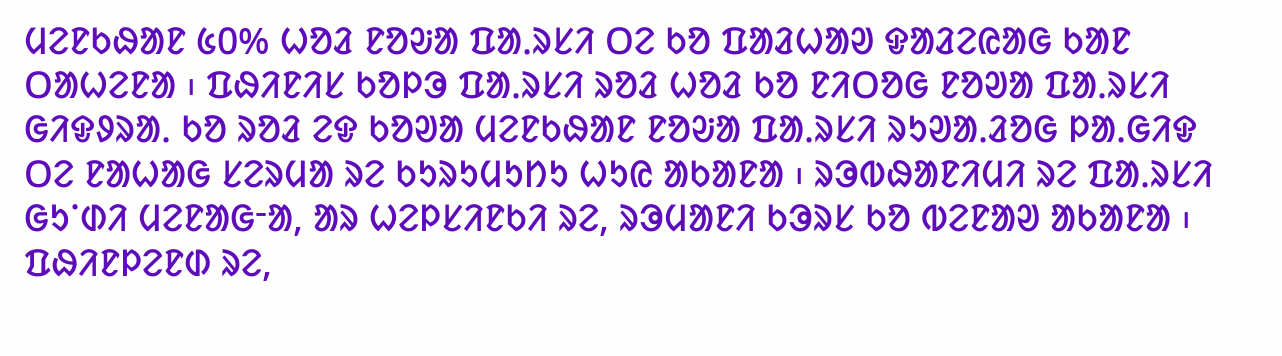ᱢᱮᱱᱠᱷᱟᱱ ᱕᱐% ᱦᱚᱲ ᱱᱚᱶᱟ ᱯᱟᱹᱨᱥᱤ ᱛᱮ ᱠᱚ ᱯᱟᱲᱦᱟᱣ ᱫᱟᱲᱮᱭᱟᱜ ᱠᱟᱱ ᱛᱟᱦᱮᱱᱟ ᱾ ᱯᱷᱤᱱᱤᱥ ᱠᱚᱞᱳ ᱯᱟᱹᱨᱥᱤ ᱨᱚᱲ ᱦᱚᱲ ᱠᱚ ᱱᱤᱛᱚᱜ ᱱᱚᱣᱟ ᱯᱟᱹᱨᱥᱤ ᱜᱤᱫᱽᱨᱟᱹ ᱠᱚ ᱨᱚᱲ ᱮᱫ ᱠᱚᱣᱟ ᱢᱮᱱᱠᱷᱟᱱ ᱱᱚᱶᱟ ᱯᱟᱹᱨᱥᱤ ᱨᱩᱣᱟᱹᱲᱚᱜ ᱞᱟᱹᱜᱤᱫ ᱛᱮ ᱱᱟᱦᱟᱜ ᱥᱮᱨᱢᱟ ᱨᱮ ᱠᱩᱨᱩᱢᱩᱴᱩ ᱦᱩᱭ ᱟᱠᱟᱱᱟ ᱾ ᱨᱳᱵᱷᱟᱱᱤᱢᱤ ᱨᱮ ᱯᱟᱹᱨᱥᱤ ᱜᱩᱸᱰᱤ ᱢᱮᱱᱟᱜᱼᱟ, ᱟᱨ ᱦᱮᱞᱥᱤᱱᱠᱤ ᱨᱮ, ᱨᱳᱢᱟᱱᱤ ᱠᱳᱨᱥ ᱠᱚ ᱵᱮᱱᱟᱣ ᱟᱠᱟᱱᱟ ᱾ ᱯᱷᱤᱱᱞᱮᱱᱰ ᱨᱮ,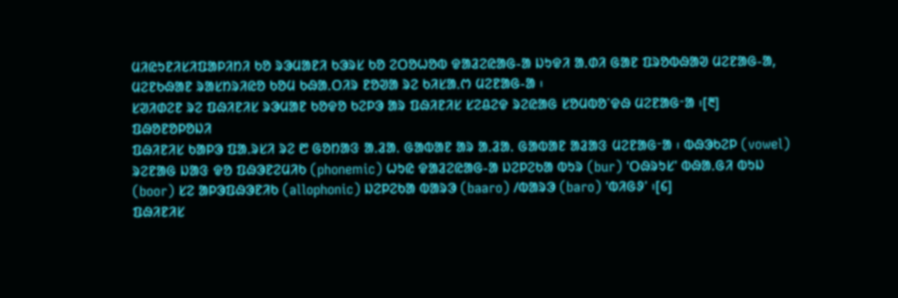ᱢᱤᱭᱩᱱᱤᱥᱤᱯᱟᱞᱤᱴᱤ ᱠᱚ ᱨᱳᱢᱟᱱᱤ ᱠᱳᱨᱥ ᱠᱚ ᱮᱛᱚᱦᱚᱵ ᱫᱟᱲᱮᱭᱟᱜ-ᱟ ᱡᱩᱫᱤ ᱟᱹᱰᱤ ᱜᱟᱱ ᱯᱨᱚᱵᱷᱟᱣ ᱢᱮᱱᱟᱜ-ᱟ, ᱢᱮᱱᱠᱷᱟᱱ ᱨᱟᱥᱴᱨᱤᱭᱚ ᱠᱚᱢ ᱠᱷᱟᱹᱛᱤᱨ ᱱᱚᱣᱟ ᱨᱮ ᱠᱤᱥᱟᱹᱬ ᱢᱮᱱᱟᱜ-ᱟ ᱾
ᱥᱣᱤᱰᱮᱱ ᱨᱮ ᱯᱷᱤᱱᱤᱥ ᱨᱳᱢᱟᱱ ᱠᱚᱫᱚ ᱠᱮᱞᱳ ᱟᱨ ᱯᱷᱤᱱᱤᱥ ᱥᱮᱪᱮᱫ ᱨᱮᱭᱟᱜ ᱥᱚᱢᱵᱚᱸᱫᱷ ᱢᱮᱱᱟᱜᱼᱟ ᱾[᱓]
ᱯᱷᱚᱱᱚᱞᱚᱡᱤ
ᱯᱷᱤᱱᱤᱥ ᱠᱟᱞᱳ ᱯᱟᱹᱨᱥᱤ ᱨᱮ ᱘ ᱜᱚᱴᱟᱝ ᱟᱹᱲᱟᱹ ᱜᱟᱵᱟᱱ ᱟᱨ ᱟᱹᱲᱟᱹ ᱜᱟᱵᱟᱱ ᱟᱲᱟᱝ ᱢᱮᱱᱟᱜᱼᱟ ᱾ ᱵᱷᱳᱠᱮᱞ (vowel) ᱨᱮᱱᱟᱜ ᱡᱟᱝ ᱫᱚ ᱯᱷᱳᱱᱮᱢᱤᱠ (phonemic) ᱦᱩᱭ ᱫᱟᱲᱮᱭᱟᱜ-ᱟ ᱡᱮᱞᱮᱠᱟ ᱵᱩᱨ (bur) 'ᱛᱷᱨᱩᱥ' ᱵᱷᱟᱹᱜᱤ ᱵᱩᱡ (boor) ᱥᱮ ᱟᱞᱳᱯᱷᱳᱱᱤᱠ (allophonic) ᱡᱮᱞᱮᱠᱟ ᱵᱟᱨᱳ (baaro) /ᱵᱟᱨᱳ (baro) 'ᱵᱤᱜᱽ' ᱾[᱔]
ᱯᱷᱤᱱᱤᱥ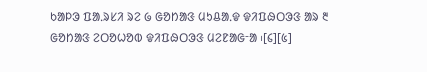ᱠᱟᱞᱳ ᱯᱟᱹᱨᱥᱤ ᱨᱮ ᱙ ᱜᱚᱴᱟᱝ ᱢᱩᱪᱟᱹᱫ ᱫᱤᱯᱷᱛᱳᱝ ᱟᱨ ᱓ ᱜᱚᱴᱟᱝ ᱮᱛᱚᱦᱚᱵ ᱫᱤᱯᱷᱛᱳᱝ ᱢᱮᱱᱟᱜᱼᱟ ᱾[᱔][᱕]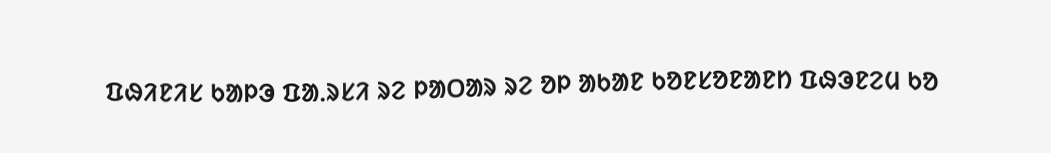ᱯᱷᱤᱱᱤᱥ ᱠᱟᱞᱳ ᱯᱟᱹᱨᱥᱤ ᱨᱮ ᱞᱟᱛᱟᱨ ᱨᱮ ᱚᱞ ᱟᱠᱟᱱ ᱠᱚᱱᱥᱚᱱᱟᱱᱴ ᱯᱷᱳᱱᱮᱢ ᱠᱚ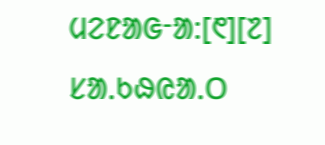ᱢᱮᱱᱟᱜᱼᱟ:[᱖][᱗]
ᱥᱟᱹᱠᱷᱭᱟᱹᱛ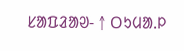ᱥᱟᱯᱲᱟᱣ- ↑ ᱛᱩᱢᱟᱹᱞ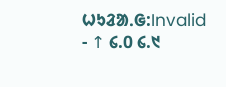ᱦᱩᱲᱟᱹᱜ:Invalid
- ↑ ᱔.᱐ ᱔.᱑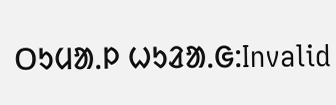ᱛᱩᱢᱟᱹᱞ ᱦᱩᱲᱟᱹᱜ:Invalid